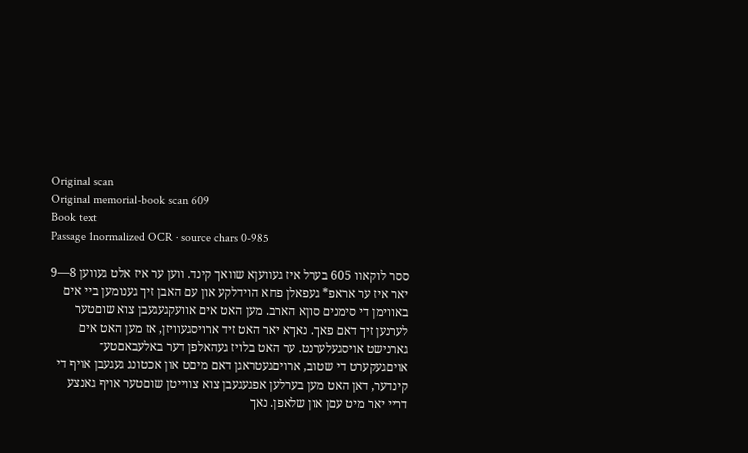Original scan
Original memorial-book scan 609
Book text
Passage 1normalized OCR · source chars 0-985

ססר לוקאװ 605 בערל איז געװעןא שװאך קינד. װען ער איז אלט געװען 8—9 יאר איז ער אראפ* געפאלן פחא הוידלקע און עם האבן זיך גענומען ביי אים באוױמן די סימנים סוןא הארב. מען האט אים אװעקגעגעבן צוא שוםטער לערנען זיך דאם פאך. נאךא יאר האט זיד ארויסגעװיזן, אז מען האט אים גארנישט אויסגעלערנט. ער האט בלויז געהאלפן דער באלעבאםטע־ אויםגעקערט די שטוב, ארויםגעטראגן דאם מיםט און אכטונג געגעבן אױף די קינדער, דאן האט מען בערלען אפגעגעבן צוא צװײטן שוםטער אויף גאנצע דרײ יאר מיט עםן און שלאפן. נאך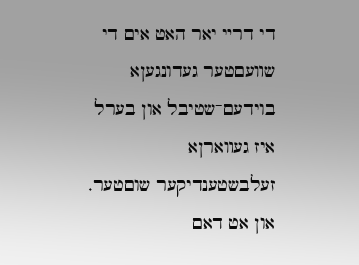די דרײ יאר האט אים די שװעםטער געדונגעןא בוידעם־שטיבל און בערל איז געװארןא זעלבשטענדיקער שוםטער. און אט דאם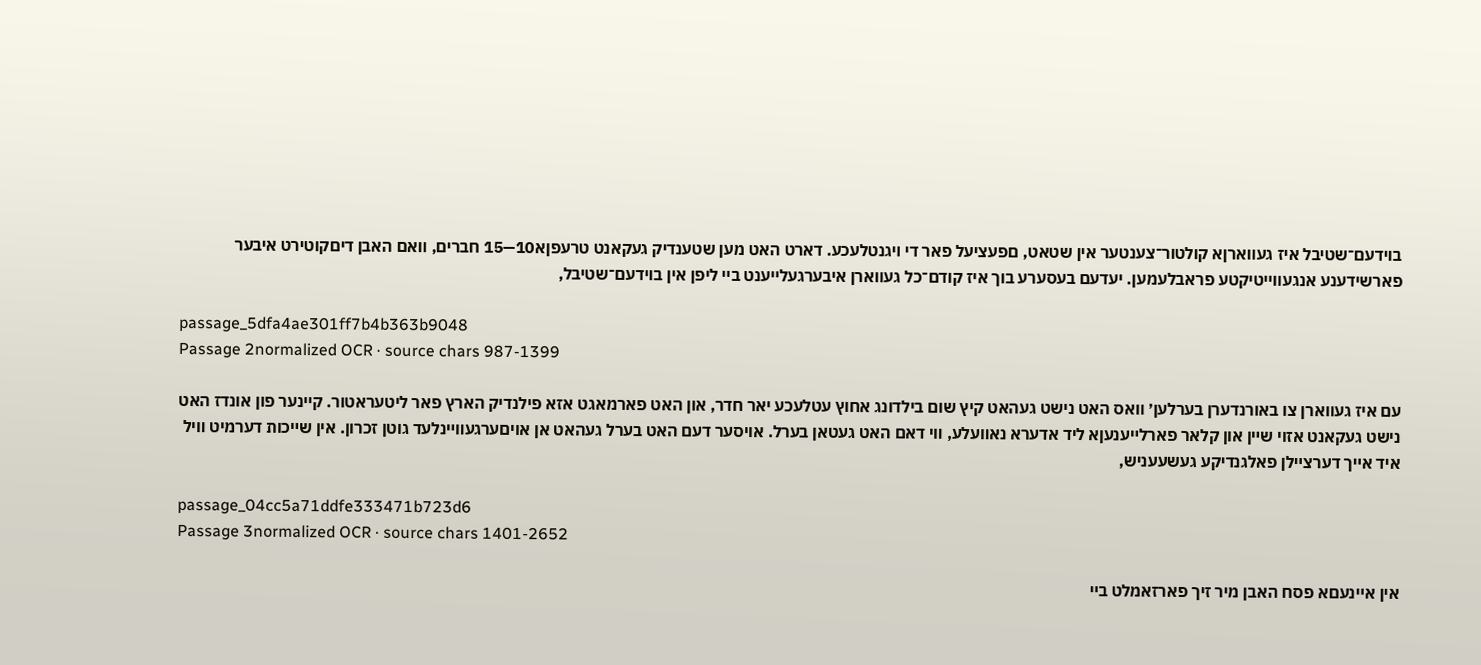בוידעם־שטיבל איז געװארןא קולטור־צענטער אין שטאט, םפעציעל פאר די ױגנטלעכע. דארט האט מען שטענדיק געקאנט טרעפןא10—15 חברים, װאם האבן דיםקוטירט איבער פארשידענע אנגעװײטיקטע פראבלעמען. יעדעם בעסערע בוך איז קודם־כל געװארן איבערגעלײענט בײ ליפן אין בוידעם־שטיבל,

passage_5dfa4ae301ff7b4b363b9048
Passage 2normalized OCR · source chars 987-1399

עם איז געװארן צו באורנדערן בערלען׳ װאס האט נישט געהאט קיץ שום בילדונג אחוץ עטלעכע יאר חדר, און האט פארמאגט אזא פילנדיק הארץ פאר ליטעראטור. קײנער פון אונדז האט נישט געקאנט אזוי שײן און קלאר פארלײענעןא ליד אדערא נאװעלע, װי דאם האט געטאן בערל. אויסער דעם האט בערל געהאט אן אויםערגעװײנלעד גוטן זכרון. אין שײכות דערמיט װיל איד אײך דערצײלן פאלגנדיקע געשעעניש,

passage_04cc5a71ddfe333471b723d6
Passage 3normalized OCR · source chars 1401-2652

אין אײנעםא פסח האבן מיר זיך פארזאמלט בײ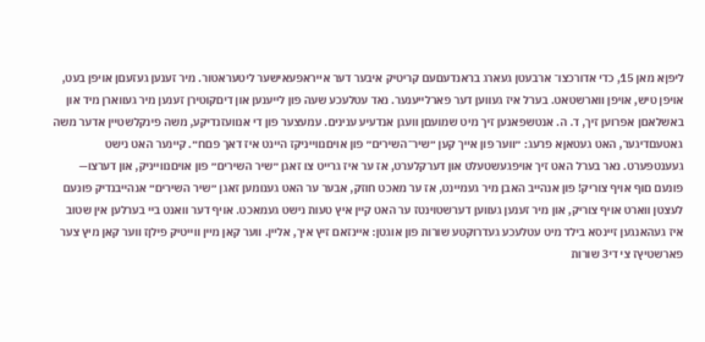ליפןא מאן 15, כדי אדורכצו־ ארבעטן געארג בראנדעםעם קריטיק איבער דער אײראפעאישער ליטעראטור. מיר זענען געזעםן אויפן בעט, אויפן טיש, אויפן װארשטאט. בערל איז געװען דער פארלײענער. נאד עטלעכע שעה פון לײענען און דיםקוטירן זענען מיר געװארן מיד און באשלאםן אפרוען זיך, ד. ה. אנטשפאנען זיך מיט שמועםן װעגן אנדעיע ענינים. עמעצער פון די אנװעזנדיקע, משה פינקלשטײן אדער משה גאטעםדיגער, האט געטאןא פרעג: ״װער פון אײך קען ״שיר־השירים״ פון אויםנװײניקז הײנט איז דאך פםח״. קײנער האט נישט געענטפערט. נאר בערל האט זיך אויפגעשטעלט און דערקלערט, אז ער איז גרײט צו זאגן ״שיר השירים״ פון אויםנװײניק, און דערצו— פונעם םוף אויף צוריק! פון אנהײב האבן מיר געמײנט, אז ער מאכט חוזק, אבער ער האט גענומען זאגן ״שיר השירים״ אנהײבנדיק פונעם לעצטן װארט אויף צוריק, און מיר זענען געװען דערשטוינטז ער האט קײן איץ טעות נישט געמאכט. אויף דער װאנט בײ בערלען אין שטוב איז געהאנגען זײנסא בילד מיט עטלעכע געדרוקטע שורות פון אוגטן: אײנזאם זיץ איך, אליין. װער קאן מײן װײטיק פילןז װער קאן מיץ צער פארשטיץז צי די3 שורות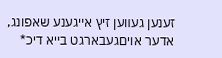זענען געװען זיץ אײגענע שאפונג, אדער אויםגעבארגט בײא דיכ*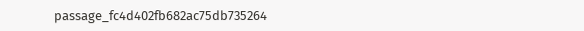passage_fc4d402fb682ac75db735264